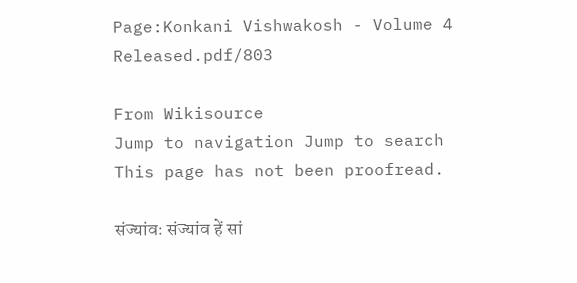Page:Konkani Vishwakosh - Volume 4 Released.pdf/803

From Wikisource
Jump to navigation Jump to search
This page has not been proofread.

संज्यांवः संज्यांव हें सां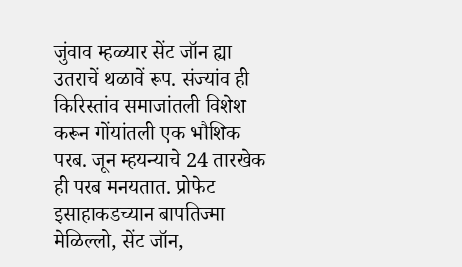जुंवाव म्हळ्यार सेंट जॉन ह्या उतराचें थळावें रूप. संज्यांव ही किरिस्तांव समाजांतली विशेश करून गोंयांतली एक भौशिक परब. जून म्हयन्याचे 24 तारखेक ही परब मनयतात. प्रोफेट इसाहाकडच्यान बापतिज्मा मेळिल्लो, सेंट जॉन,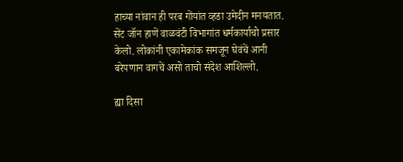हाच्या नांवान ही परब गोंयांत व्हडा उमेदीन मनयतात. सेंट जॉन हाणें वाळवंटी विभागांत धर्मकार्याचो प्रसार केलो. लोकांनी एकामेकांक समजून घेवंचें आनी बरेपणान वागचें असो ताचो संदेश आशिल्लो.

ह्या दिसा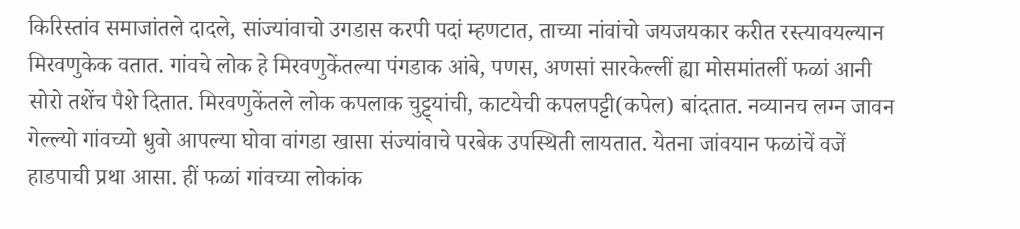किरिस्तांव समाजांतले दादले, सांज्यांवाचो उगडास करपी पदां म्हणटात, ताच्या नांवांचो जयजयकार करीत रस्त्यावयल्यान मिरवणुकेक वतात. गांवचे लोक हे मिरवणुकेंतल्या पंगडाक आंबे, पणस, अणसां सारकेल्लीं ह्या मोसमांतलीं फळां आनी सोरो तशेंच पैशे दितात. मिरवणुकेंतले लोक कपलाक चुट्ट्यांची, काटयेची कपलपट्टी(कपेल) बांदतात. नव्यानच लग्न जावन गेल्ल्यो गांवच्यो धुवो आपल्या घोवा वांगडा खासा संज्यांवाचे परबेक उपस्थिती लायतात. येतना जांवयान फळांचें वजें हाडपाची प्रथा आसा. हीं फळां गांवच्या लोकांक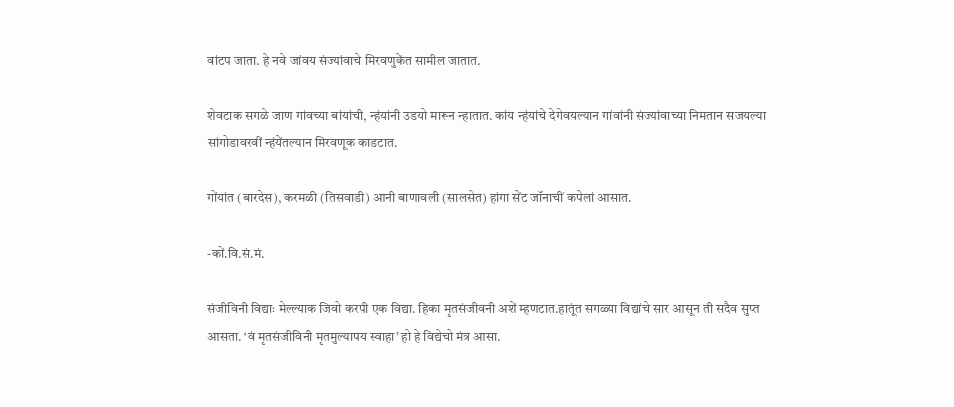वांटप जाता. हे नवे जांवय संज्यांवाचे मिरवणुकेंत सामील जातात.

शेवटाक सगळे जाण गांवच्या बांयांची, न्हंयांनी उडयो मारून न्हातात. कांय न्हंयांचे देगेवयल्यान गांवांनी संज्यांवाच्या निमतान सजयल्या सांगोडावरवीं न्हंयेंतल्यान मिरवणूक काडटात.

गोंयांत (बारदेस), करमळी (तिसवाडी) आनी बाणावली (सालसेत) हांगा सेंट जॉनाचीं कपेलां आसात.

-कों.वि.सं.मं.

संजीविनी विद्याः मेल्ल्याक जिवो करपी एक विद्या. हिका मृतसंजीवनी अशें म्हणटात.हातूंत सगळ्या विद्यांचे सार आसून ती सदैव सुप्त आसता. ‘वं मृतसंजीविनी मृतमुल्यापय स्वाहा’ हो हे विद्येचो मंत्र आसा.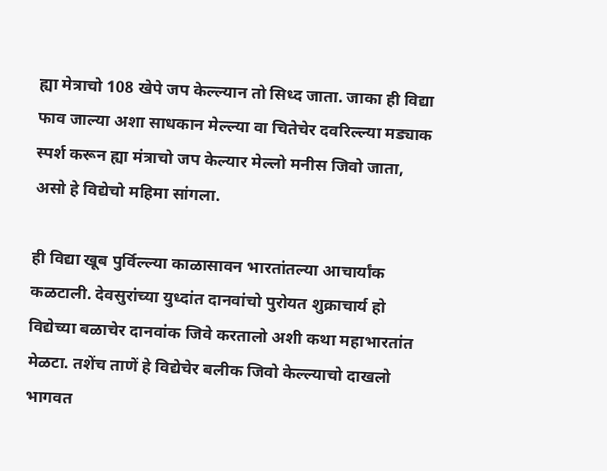ह्या मेत्राचो 108 खेपे जप केल्ल्यान तो सिध्द जाता. जाका ही विद्या फाव जाल्या अशा साधकान मेल्ल्या वा चितेचेर दवरिल्ल्या मड्याक स्पर्श करून ह्या मंत्राचो जप केल्यार मेल्लो मनीस जिवो जाता, असो हे विद्येचो महिमा सांगला.

ही विद्या खूब पुर्विल्ल्या काळासावन भारतांतल्या आचार्यांक कळटाली. देवसुरांच्या युध्दांत दानवांचो पुरोयत शुक्राचार्य हो विद्येच्या बळाचेर दानवांक जिवे करतालो अशी कथा महाभारतांत मेळटा. तशेंच ताणें हे विद्येचेर बलीक जिवो केल्ल्याचो दाखलो भागवत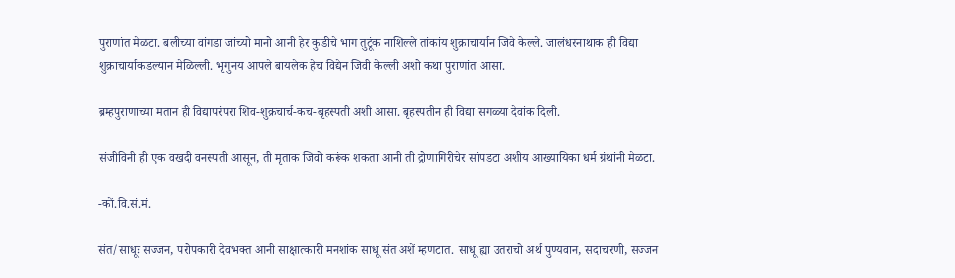पुराणांत मेळटा. बलीच्या वांगडा जांच्यो मानो आनी हेर कुडीचे भाग तुटूंक नाशिल्ले तांकांय शुक्राचार्यान जिवे केल्ले. जालंधरनाथाक ही विद्या शुक्राचार्याकडल्यान मेळिल्ली. भृगुनय आपले बायलेक हेच विद्येन जिवी केल्ली अशो कथा पुराणांत आसा.

ब्रम्हपुराणाच्या मतान ही विद्यापरंपरा शिव-शुक्रचार्च-कच-बृहस्पती अशी आसा. बृहस्पतीन ही विद्या सगळ्या देवांक दिली.

संजीविनी ही एक वखदी वनस्पती आसून, ती मृताक जिवो करूंक शकता आनी ती द्रोणागिरीचेर सांपडटा अशीय आख्यायिका धर्म ग्रंथांनी मेळटा.

-कों.वि.सं.मं.

संत/साधूः सज्जन, परोपकारी देवभक्त आनी साक्षात्कारी मनशांक साधू संत अशें म्हणटात. साधू ह्या उतराचो अर्थ पुण्यवान, सदाचरणी, सज्जन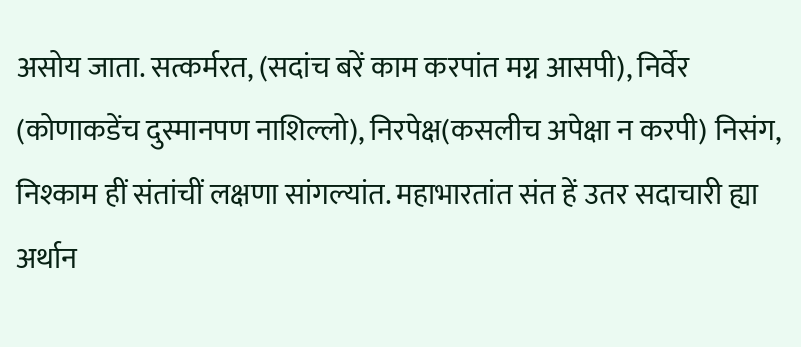असोय जाता. सत्कर्मरत, (सदांच बरें काम करपांत मग्न आसपी), निर्वेर (कोणाकडेंच दुस्मानपण नाशिल्लो), निरपेक्ष(कसलीच अपेक्षा न करपी) निसंग, निश्काम हीं संतांचीं लक्षणा सांगल्यांत. महाभारतांत संत हें उतर सदाचारी ह्या अर्थान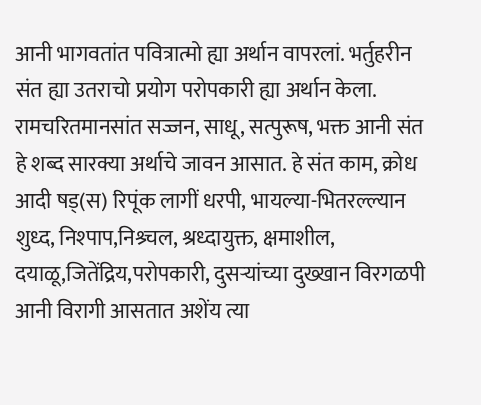आनी भागवतांत पवित्रात्मो ह्या अर्थान वापरलां. भर्तुहरीन संत ह्या उतराचो प्रयोग परोपकारी ह्या अर्थान केला. रामचरितमानसांत सज्जन, साधू, सत्पुरूष, भक्त आनी संत हे शब्द सारक्या अर्थाचे जावन आसात. हे संत काम, क्रोध आदी षड्(स) रिपूंक लागीं धरपी, भायल्या-भितरल्ल्यान शुध्द, निश्पाप,निश्र्चल, श्रध्दायुक्त, क्षमाशील, दयाळू,जितेंद्रिय,परोपकारी, दुसऱ्यांच्या दुख्खान विरगळपी आनी विरागी आसतात अशेंय त्या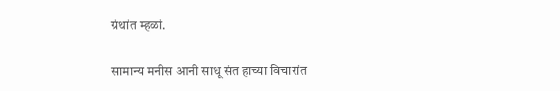ग्रंथांत म्हळां.

सामान्य मनीस आनी साधू संत हाच्या विचारांत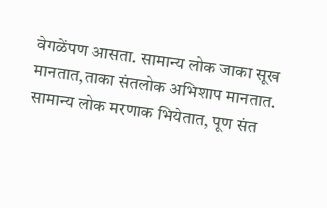वेगळेंपण आसता. सामान्य लोक जाका सूख मानतात,ताका संतलोक अभिशाप मानतात. सामान्य लोक मरणाक भियेतात, पूण संत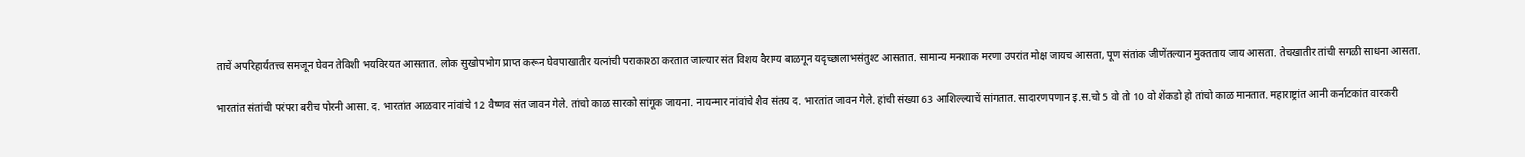ताचें अपरिहार्यतत्त्व समजून घेवन तेविशी भयविरयत आसतात. लोक सुखोपभोग प्राप्त करून घेवपाखातीर यत्नांची पराकाश्ठा करतात जाल्यार संत विशय वैराग्य बाळगून यदृच्छालाभसंतुश्ट आसतात. सामान्य मनशाक मरणा उपरांत मोक्ष जायच आसता, पूण संतांक जीणेंतल्यान मुक्तताय जाय आसता. तेचखातीर तांची सगळी साधना आसता.

भारतांत संतांची परंपरा बरीच पोरनी आसा. द. भारतांत आळवार नांवांचे 12 वैष्णव संत जावन गेले. तांचो काळ सारको सांगूक जायना. नायन्मार नांवांचे शैव संतय द. भारतांत जावन गेले. हांची संख्या 63 आशिल्ल्याचें सांगतात. सादारणपणान इ.स.चो 5 वो तो 10 वो शेंकडो हो तांचो काळ मानतात. महाराष्ट्रांत आनी कर्नाटकांत वारकरी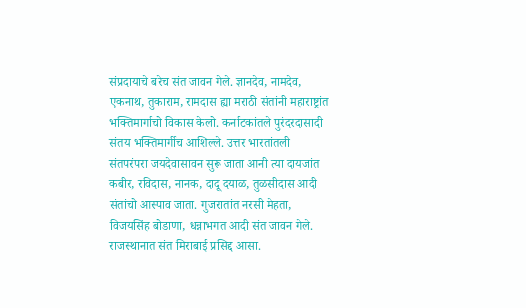संप्रदायाचे बरेच संत जावन गेले. ज्ञानदेव, नामदेव, एकनाथ, तुकाराम, रामदास ह्या मराठी संतांनी महाराष्ट्रांत भक्तिमार्गाचो विकास केलो. कर्नाटकांतले पुरंदरदासादी संतय भक्तिमार्गीच आशिल्ले. उत्तर भारतांतली संतपरंपरा जयदेवासावन सुरू जाता आनी त्या दायजांत कबीर, रविदास, नानक, दादू दयाळ, तुळसीदास आदी संतांचो आस्पाव जाता. गुजरातांत नरसी मेहता, विजयसिंह बोडाणा, धन्नाभगत आदी संत जावन गेले. राजस्थानात संत मिराबाई प्रसिद्द आसा.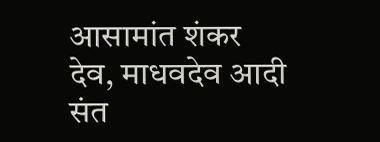आसामांत शंकर देव, माधवदेव आदी संत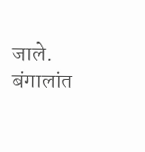जाले. बंगालांत